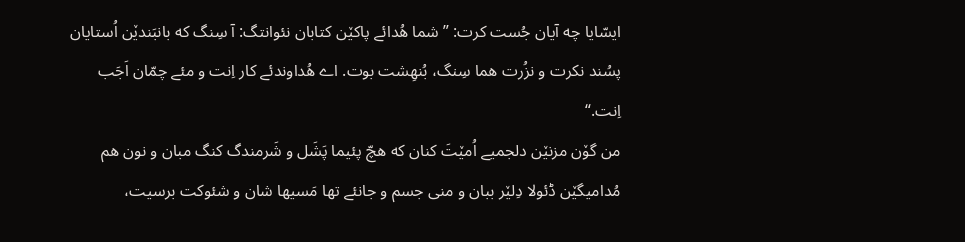ایسّایا چه آیان جُست کرت: ”شما هُدائے پاکێن کتابان نئوانتگ: آ سِنگ که بانبَندێن اُستایان پسُند نکرت و نزُرت هما سِنگ، بُنهِشت بوت. اے هُداوندئے کار اِنت و مئے چمّان اَجَب اِنت.“
من گۆن مزنێن دلجمیے اُمێتَ کنان که هچّ پئیما پَشَل و شَرمندگ کنگ مبان و نون هم مُدامیگێن ڈئولا دِلێر ببان و منی جسم و جانئے تها مَسیها شان و شئوکت برسیت،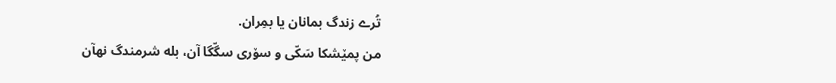تُرے زندگ بمانان یا بمِران.
من پمێشکا سَکّی و سۆری سگّگا آن، بله شرمندگ نهآن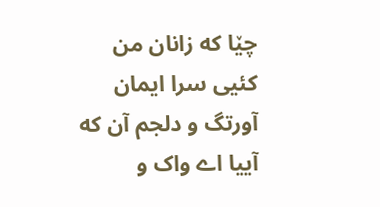چێا که زانان من کئیی سرا ایمان آورتگ و دلجم آن که آییا اے واک و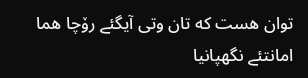توان هست که تان وتی آیگئے رۆچا هما امانتئے نگهپانیا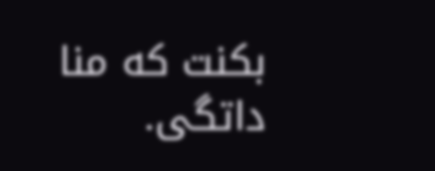بکنت که منا داتگی.